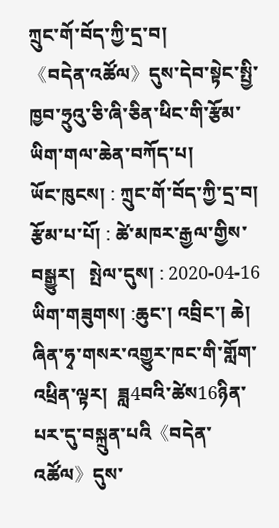ཀྲུང་གོ་བོད་ཀྱི་དྲ་བ།
《བདེན་འཚོལ》དུས་དེབ་སྟེང་སྤྱི་ཁྱབ་ཧྲུའུ་ཅི་ཞི་ཅིན་ཕིང་གི་རྩོམ་ཡིག་གལ་ཆེན་བཀོད་པ།
ཡོང་ཁུངས། : ཀྲུང་གོ་བོད་ཀྱི་དྲ་བ།   རྩོམ་པ་པོ། : ཚེ་མཁར་རྒྱལ་གྱིས་བསྒྱུར།   སྤེལ་དུས། : 2020-04-16
ཡིག་གཟུགས། :ཆུང་། འབྲིང་། ཆེ།
ཞིན་ཧྭ་གསར་འགྱུར་ཁང་གི་གློག་འཕྲིན་ལྟར།  ཟླ4བའི་ཚེས16ཉིན་པར་དུ་བསྐྲུན་པའི《བདེན་འཚོལ》དུས་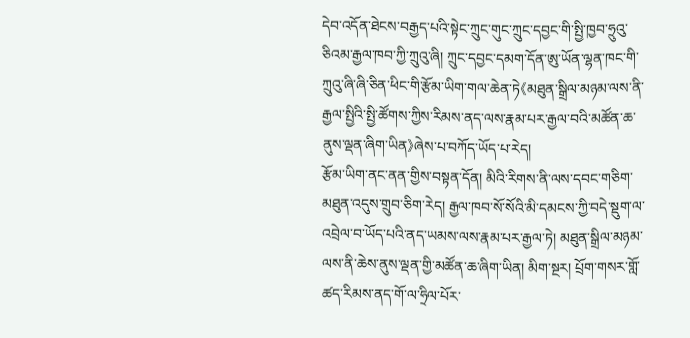དེབ་འདོན་ཐེངས་བརྒྱད་པའི་སྟེང་ཀྲུང་གུང་ཀྲུང་དབྱང་གི་སྤྱི་ཁྱབ་ཧྲུའུ་ཅིའམ་རྒྱལ་ཁབ་ཀྱི་ཀྲུའུ་ཞི། ཀྲུང་དབྱང་དམག་དོན་ཨུ་ཡོན་ལྷན་ཁང་གི་ཀྲུའུ་ཞི་ཞི་ཅིན་ཕིང་གི་རྩོམ་ཡིག་གལ་ཆེན་ཏེ《མཐུན་སྒྲིལ་མཉམ་ལས་ནི་རྒྱལ་སྤྱིའི་སྤྱི་ཚོགས་ཀྱིས་རིམས་ནད་ལས་རྣམ་པར་རྒྱལ་བའི་མཚོན་ཆ་ནུས་ལྡན་ཞིག་ཡིན》ཞེས་པ་བཀོད་ཡོད་པ་རེད།
རྩོམ་ཡིག་ནང་ནན་གྱིས་བསྟན་དོན། མིའི་རིགས་ནི་ལས་དབང་གཅིག་མཐུན་འདུས་གྲུབ་ཅིག་རེད། རྒྱལ་ཁབ་སོ་སོའི་མི་དམངས་ཀྱི་བདེ་སྡུག་ལ་འབྲེལ་བ་ཡོད་པའི་ནད་ཡམས་ལས་རྣམ་པར་རྒྱལ་ཏེ། མཐུན་སྒྲིལ་མཉམ་ལས་ནི་ཆེས་ནུས་ལྡན་གྱི་མཚོན་ཆ་ཞིག་ཡིན། མིག་སྔར། པྲོག་གསར་གློ་ཚད་རིམས་ནད་གོ་ལ་ཧྲིལ་པོར་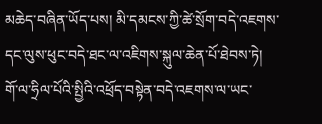མཆེད་བཞིན་ཡོད་པས། མི་དམངས་ཀྱི་ཚེ་སྲོག་བདེ་འཇགས་དང་ལུས་ཕུང་བདེ་ཐང་ལ་འཇིགས་སྐུལ་ཆེན་པོ་ཐེབས་ཏེ། གོ་ལ་ཧྲིལ་པོའི་སྤྱིའི་འཕྲོད་བསྟེན་བདེ་འཇགས་ལ་ཡང་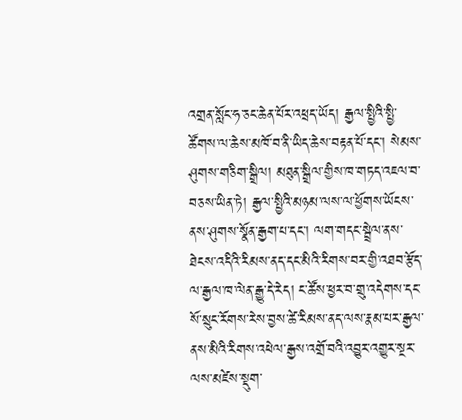འགྲན་སློང་ཧ་ཅང་ཆེན་པོར་འཕྲད་ཡོད། རྒྱལ་སྤྱིའི་སྤྱི་ཚོགས་ལ་ཆེས་མཁོ་བ་ནི་ཡིད་ཆེས་བརྟན་པོ་དང་། སེམས་ཤུགས་གཅིག་སྒྲིལ། མཐུན་སྒྲིལ་གྱིས་ཁ་གཏད་འཇལ་བ་བཅས་ཡིན་ཏེ། རྒྱལ་སྤྱིའི་མཉམ་ལས་ལ་ཕྱོགས་ཡོངས་ནས་ཤུགས་སྣོན་རྒྱག་པ་དང་། ལག་གདང་སྦྲེལ་ནས་ཐེངས་འདིའི་རིམས་ནད་དང་མིའི་རིགས་བར་གྱི་འཐབ་རྩོད་ལ་རྒྱལ་ཁ་ལེན་རྒྱུ་དེ་རེད། ང་ཚོས་ཕྱར་བ་གྲུ་འདེགས་དང་སོ་སྲུང་རོགས་རེས་བྱས་ཚེ་རིམས་ནད་ལས་རྣམ་པར་རྒྱལ་ནས་མིའི་རིགས་འཕེལ་རྒྱས་འགྲོ་བའི་འབྱུར་འགྱུར་སྔར་ལས་མཛེས་སྡུག་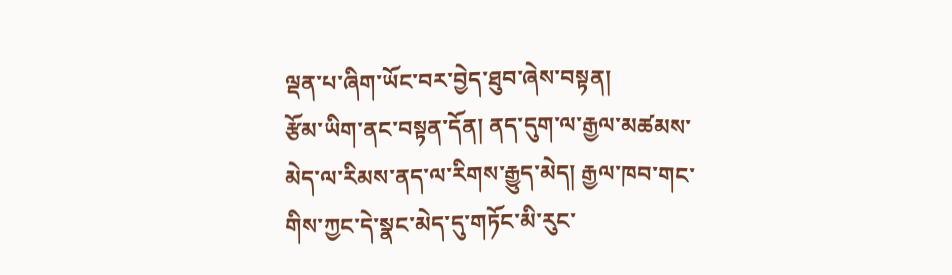ལྡན་པ་ཞིག་ཡོང་བར་བྱེད་ཐུབ་ཞེས་བསྟན།
རྩོམ་ཡིག་ནང་བསྟན་དོན། ནད་དུག་ལ་རྒྱལ་མཚམས་མེད་ལ་རིམས་ནད་ལ་རིགས་རྒྱུད་མེད། རྒྱལ་ཁབ་གང་གིས་ཀྱང་དེ་སྣང་མེད་དུ་གཏོང་མི་རུང་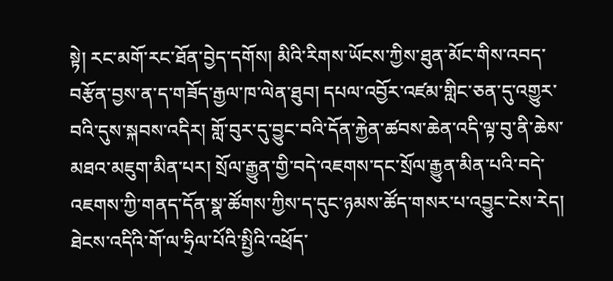སྟེ། རང་མགོ་རང་ཐོན་བྱེད་དགོས། མིའི་རིགས་ཡོངས་ཀྱིས་ཐུན་མོང་གིས་འབད་བརྩོན་བྱས་ན་ད་གཟོད་རྒྱལ་ཁ་ལེན་ཐུབ། དཔལ་འབྱོར་འཛམ་གླིང་ཅན་དུ་འགྱུར་བའི་དུས་སྐབས་འདིར། གློ་བུར་དུ་བྱུང་བའི་དོན་རྐྱེན་ཚབས་ཆེན་འདི་ལྟ་བུ་ནི་ཆེས་མཐའ་མཇུག་མིན་པར། སྲོལ་རྒྱུན་གྱི་བདེ་འཇགས་དང་སྲོལ་རྒྱུན་མིན་པའི་བདེ་འཇགས་ཀྱི་གནད་དོན་སྣ་ཚོགས་ཀྱིས་ད་དུང་ཉམས་ཚོད་གསར་པ་འབྱུང་ངེས་རེད། ཐེངས་འདིའི་གོ་ལ་ཧྲིལ་པོའི་སྤྱིའི་འཕྲོད་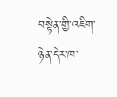བསྟེན་གྱི་འཇིག་ཉེན་དེར་ཁ་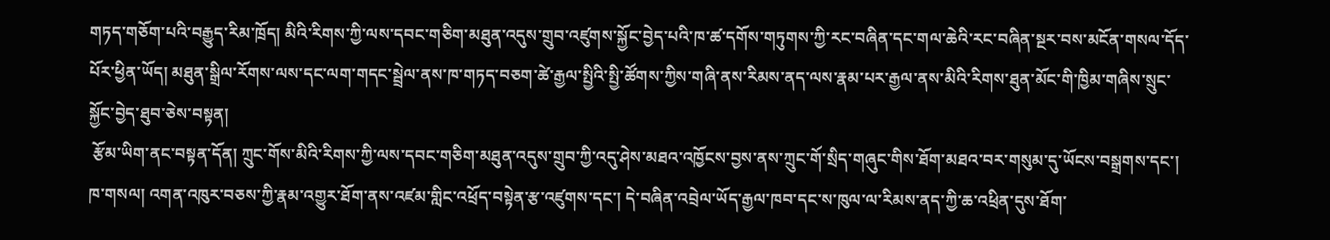གཏད་གཅོག་པའི་བརྒྱུད་རིམ་ཁྲོད། མིའི་རིགས་ཀྱི་ལས་དབང་གཅིག་མཐུན་འདུས་གྲུབ་འཛུགས་སྐྱོང་བྱེད་པའི་ཁ་ཚ་དགོས་གཏུགས་ཀྱི་རང་བཞིན་དང་གལ་ཆེའི་རང་བཞིན་སྔར་བས་མངོན་གསལ་དོད་པོར་ཕྱིན་ཡོད། མཐུན་སྒྲིལ་རོགས་ལས་དང་ལག་གདང་སྦྲེལ་ནས་ཁ་གཏད་བཅག་ཚེ་རྒྱལ་སྤྱིའི་སྤྱི་ཚོགས་ཀྱིས་གཞི་ནས་རིམས་ནད་ལས་རྣམ་པར་རྒྱལ་ནས་མིའི་རིགས་ཐུན་མོང་གི་ཁྱིམ་གཞིས་སྲུང་སྐྱོང་བྱེད་ཐུབ་ཅེས་བསྟན།
 རྩོམ་ཡིག་ནང་བསྟན་དོན། ཀྲུང་གོས་མིའི་རིགས་ཀྱི་ལས་དབང་གཅིག་མཐུན་འདུས་གྲུབ་ཀྱི་འདུ་ཤེས་མཐའ་འཁྱོངས་བྱས་ནས་ཀྲུང་གོ་སྲིད་གཞུང་གིས་ཐོག་མཐའ་བར་གསུམ་དུ་ཡོངས་བསྒྲགས་དང་། ཁ་གསལ། འགན་འཁུར་བཅས་ཀྱི་རྣམ་འགྱུར་ཐོག་ནས་འཛམ་གླིང་འཕྲོད་བསྟེན་རྩ་འཛུགས་དང་། དེ་བཞིན་འབྲེལ་ཡོད་རྒྱལ་ཁབ་དང་ས་ཁུལ་ལ་རིམས་ནད་ཀྱི་ཆ་འཕྲིན་དུས་ཐོག་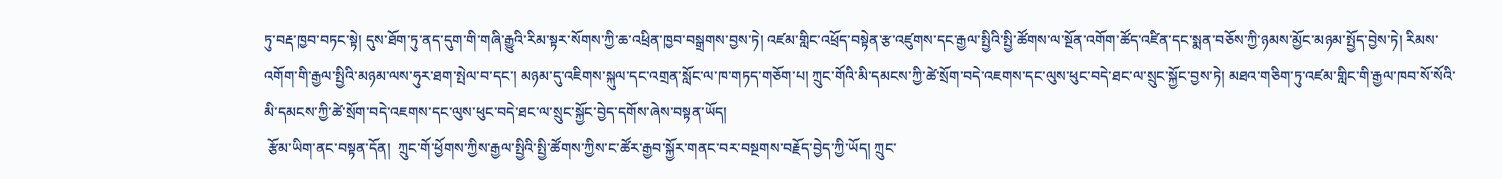ཏུ་བརྡ་ཁྱབ་བཏང་སྟེ། དུས་ཐོག་ཏུ་ནད་དུག་གི་གཞི་རྒྱུའི་རིམ་སྟར་སོགས་ཀྱི་ཆ་འཕྲིན་ཁྱབ་བསྒྲགས་བྱས་ཏེ། འཛམ་གླིང་འཕྲོད་བསྟེན་རྩ་འཛུགས་དང་རྒྱལ་སྤྱིའི་སྤྱི་ཚོགས་ལ་སྔོན་འགོག་ཚོད་འཛིན་དང་སྨན་བཅོས་ཀྱི་ཉམས་མྱོང་མཉམ་སྤྱོད་བྱེས་ཏེ། རིམས་འགོག་གི་རྒྱལ་སྤྱིའི་མཉམ་ལས་ཧུར་ཐག་སྤེལ་བ་དང་། མཉམ་དུ་འཇིགས་སྐུལ་དང་འགྲན་སློང་ལ་ཁ་གཏད་གཅོག་པ། ཀྲུང་གོའི་མི་དམངས་ཀྱི་ཚེ་སྲོག་བདེ་འཇགས་དང་ལུས་ཕུང་བདེ་ཐང་ལ་སྲུང་སྐྱོང་བྱས་ཏེ། མཐའ་གཅིག་ཏུ་འཛམ་གླིང་གི་རྒྱལ་ཁབ་སོ་སོའི་མི་དམངས་ཀྱི་ཚེ་སྲོག་བདེ་འཇགས་དང་ལུས་ཕུང་བདེ་ཐང་ལ་སྲུང་སྐྱོང་བྱེད་དགོས་ཞེས་བསྟན་ཡོད།
 རྩོམ་ཡིག་ནང་བསྟན་དོན།  ཀྲུང་གོ་ཕྱོགས་ཀྱིས་རྒྱལ་སྤྱིའི་སྤྱི་ཚོགས་ཀྱིས་ང་ཚོར་རྒྱབ་སྐྱོར་གནང་བར་བསྔགས་བརྗོད་བྱེད་ཀྱི་ཡོད། ཀྲུང་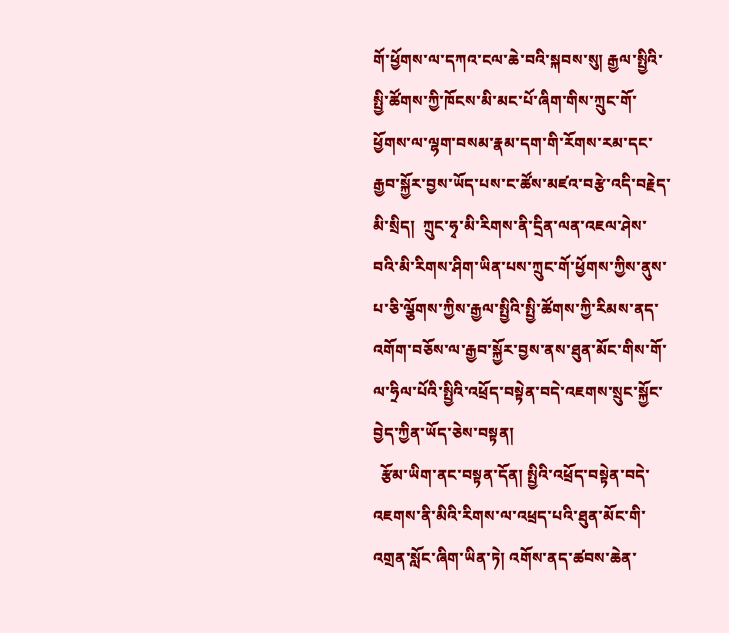གོ་ཕྱོགས་ལ་དཀའ་ངལ་ཆེ་བའི་སྐབས་སུ། རྒྱལ་སྤྱིའི་སྤྱི་ཚོགས་ཀྱི་ཁོངས་མི་མང་པོ་ཞིག་གིས་ཀྲུང་གོ་ཕྱོགས་ལ་ལྷག་བསམ་རྣམ་དག་གི་རོགས་རམ་དང་རྒྱབ་སྐྱོར་བྱས་ཡོད་པས་ང་ཚོས་མཛའ་བརྩེ་འདི་བརྗེད་མི་སྲིད།  ཀྲུང་ཧྭ་མི་རིགས་ནི་དྲིན་ལན་འཇལ་ཤེས་བའི་མི་རིགས་ཤིག་ཡིན་པས་ཀྲུང་གོ་ཕྱོགས་ཀྱིས་ནུས་པ་ཅི་ལྕོགས་ཀྱིས་རྒྱལ་སྤྱིའི་སྤྱི་ཚོགས་ཀྱི་རིམས་ནད་འགོག་བཅོས་ལ་རྒྱབ་སྐྱོར་བྱས་ནས་ཐུན་མོང་གིས་གོ་ལ་ཧྲིལ་པོའི་སྤྱིའི་འཕྲོད་བསྟེན་བདེ་འཇགས་སྲུང་སྐྱོང་བྱེད་ཀྱིན་ཡོད་ཅེས་བསྟན།
  རྩོམ་ཡིག་ནང་བསྟན་དོན། སྤྱིའི་འཕྲོད་བསྟེན་བདེ་འཇགས་ནི་མིའི་རིགས་ལ་འཕྲད་པའི་ཐུན་མོང་གི་འགྲན་སློང་ཞིག་ཡིན་ཏེ། འགོས་ནད་ཚབས་ཆེན་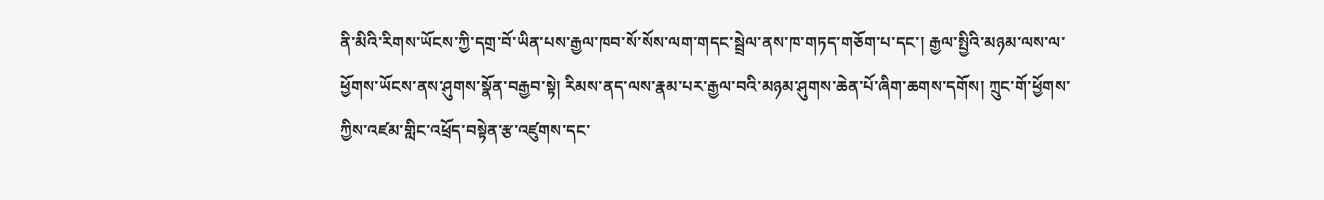ནི་མིའི་རིགས་ཡོངས་ཀྱི་དགྲ་བོ་ཡིན་པས་རྒྱལ་ཁབ་སོ་སོས་ལག་གདང་སྦྲེལ་ནས་ཁ་གཏད་གཅོག་པ་དང་། རྒྱལ་སྤྱིའི་མཉམ་ལས་ལ་ཕྱོགས་ཡོངས་ནས་ཤུགས་སྣོན་བརྒྱབ་སྟེ། རིམས་ནད་ལས་རྣམ་པར་རྒྱལ་བའི་མཉམ་ཤུགས་ཆེན་པོ་ཞིག་ཆགས་དགོས། ཀྲུང་གོ་ཕྱོགས་ཀྱིས་འཛམ་གླིང་འཕྲོད་བསྟེན་རྩ་འཛུགས་དང་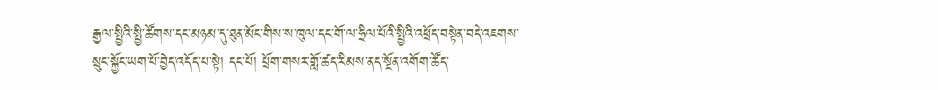རྒྱལ་སྤྱིའི་སྤྱི་ཚོགས་དང་མཉམ་དུ་ཐུན་མོང་གིས་ས་ཁུལ་དང་གོ་ལ་ཧྲིལ་པོའི་སྤྱིའི་འཕྲོད་བསྟེན་བདེ་འཇགས་སྲུང་སྐྱོང་ཡག་པོ་བྱེད་འདོད་པ་སྟེ། དང་པོ། པྲོག་གསར་གློ་ཚད་རིམས་ནད་སྔོན་འགོག་ཚོད་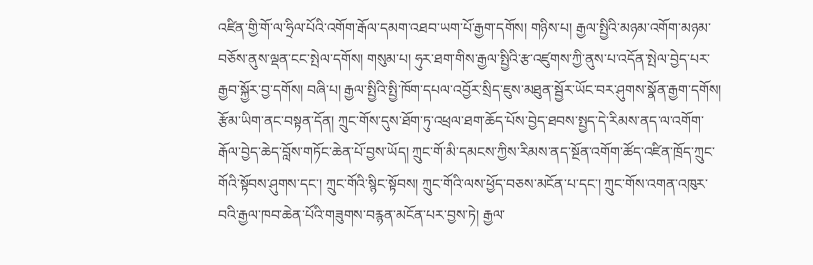འཛིན་གྱི་གོ་ལ་ཧྲིལ་པོའི་འགོག་རྒོལ་དམག་འཐབ་ཡག་པོ་རྒྱག་དགོས། གཉིས་པ། རྒྱལ་སྤྱིའི་མཉམ་འགོག་མཉམ་བཅོས་ནུས་ལྡན་ངང་སྤེལ་དགོས། གསུམ་པ། ཧུར་ཐག་གིས་རྒྱལ་སྤྱིའི་རྩ་འཛུགས་ཀྱི་ནུས་པ་འདོན་སྤེལ་བྱེད་པར་རྒྱབ་སྐྱོར་བྱ་དགོས། བཞི་པ། རྒྱལ་སྤྱིའི་སྤྱི་ཁོག་དཔལ་འབྱོར་སྲིད་ཇུས་མཐུན་སྦྱོར་ཡོང་བར་ཤུགས་སྣོན་རྒྱག་དགོས།
རྩོམ་ཡིག་ནང་བསྟན་དོན། ཀྲུང་གོས་དུས་ཐོག་ཏུ་འཕྲལ་ཐག་ཆོད་པོས་བྱེད་ཐབས་སྤྱད་དེ་རིམས་ནད་ལ་འགོག་རྒོལ་བྱེད་ཆེད་བློས་གཏོང་ཆེན་པོ་བྱས་ཡོད། ཀྲུང་གོ་མི་དམངས་ཀྱིས་རིམས་ནད་སྔོན་འགོག་ཚོད་འཛིན་ཁྲོད་ཀྲུང་གོའི་སྟོབས་ཤུགས་དང་། ཀྲུང་གོའི་སྙིང་སྟོབས། ཀྲུང་གོའི་ལས་ཕྱོད་བཅས་མངོན་པ་དང་། ཀྲུང་གོས་འགན་འཁུར་བའི་རྒྱལ་ཁབ་ཆེན་པོའི་གཟུགས་བརྙན་མངོན་པར་བྱས་ཏེ། རྒྱལ་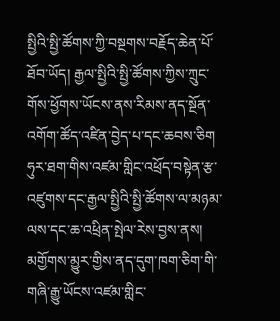སྤྱིའི་སྤྱི་ཚོགས་ཀྱི་བསྔགས་བརྗོད་ཆེན་པོ་ཐོབ་ཡོད། རྒྱལ་སྤྱིའི་སྤྱི་ཚོགས་ཀྱིས་ཀྲུང་གོས་ཕྱོགས་ཡོངས་ནས་རིམས་ནད་སྔོན་འགོག་ཚོད་འཛིན་བྱེད་པ་དང་ཆབས་ཅིག  ཧུར་ཐག་གིས་འཛམ་གླིང་འཕྲོད་བསྟེན་རྩ་འཛུགས་དང་རྒྱལ་སྤྱིའི་སྤྱི་ཚོགས་ལ་མཉམ་ལས་དང་ཆ་འཕྲིན་སྤེལ་རེས་བྱས་ནས། མགྱོགས་མྱུར་གྱིས་ནད་དུག་ཁག་ཅིག་གི་གཞི་རྒྱུ་ཡོངས་འཛམ་གླིང་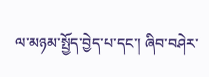ལ་མཉམ་སྤྱོད་བྱེད་པ་དང་། ཞིབ་བཤེར་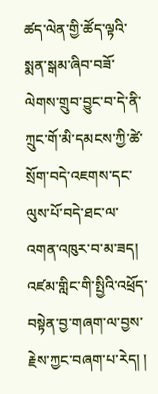ཚད་ལེན་གྱི་ཚོད་ལྟའི་སྨན་སྒམ་ཞིབ་བཟོ་ལེགས་གྲུབ་བྱུང་བ་དེ་ནི་ཀྲུང་གོ་མི་དམངས་ཀྱི་ཚེ་སྲོག་བདེ་འཇགས་དང་ལུས་པོ་བདེ་ཐང་ལ་འགན་འཁུར་བ་མ་ཟད།  འཛམ་གླིང་གི་སྤྱིའི་འཕྲོད་བསྟེན་བྱ་གཞག་ལ་བྱས་རྗེས་ཀྱང་བཞག་པ་རེད། །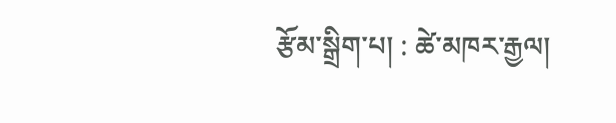རྩོམ་སྒྲིག་པ། : ཚེ་མཁར་རྒྱལ།